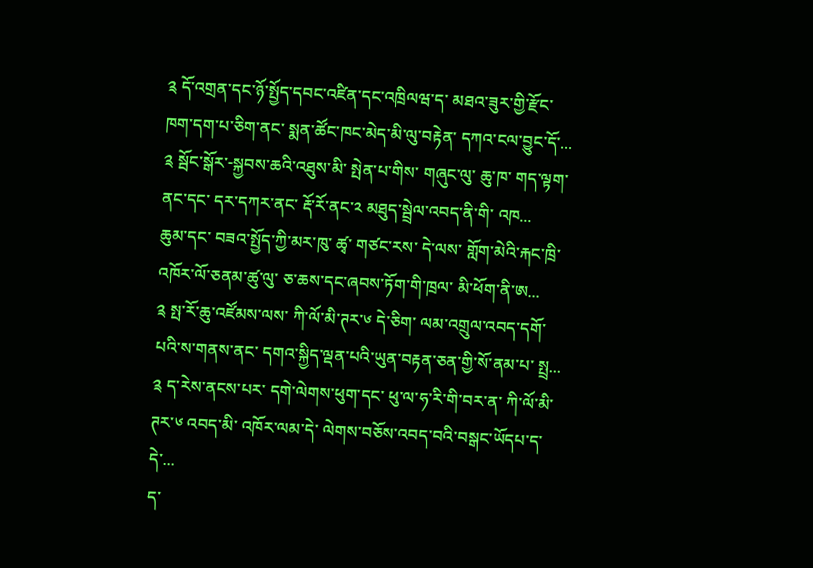༉ དོ་འགྲན་དང་ཉོ་སྤྱོད་དབང་འཛིན་དང་འཁྲིལཝ་ད་ མཐའ་ཟུར་གྱི་རྫོང་ཁག་དག་པ་ཅིག་ནང་ སྨན་ཚོང་ཁང་མེད་མི་ལུ་བརྟེན་ དཀའ་ངལ་བྱུང་དོ་...
༉ སྦོང་སྒོར་-སྐྱབས་ཆའི་འཐུས་མི་ སྤེན་པ་གིས་ གཞུང་ལུ་ ཆུ་ཁ་ གད་ལྟག་ནང་དང་ དར་དཀར་ནང་ རྡོ་རོ་ནང་༢ མཐུད་སྦྲེལ་འབད་ནི་གི་ འཁ...
ཆུམ་དང་ བཟའ་སྤྱོད་ཀྱི་མར་ཁུ་ ཚྭ་ གཙང་རས་ དེ་ལས་ གློག་མེའི་རྐང་ཁྲི་འཁོར་ལོ་ཅནམ་ཚུ་ལུ་ ཅ་ཆས་དང་ཞབས་ཏོག་གི་ཁྲལ་ མི་ཕོག་ནི་ཨ...
༉ སྤ་རོ་ཆུ་འཛོམས་ལས་ ཀི་ལོ་མི་ཊར་༦ དེ་ཅིག་ ལམ་འགྲུལ་འབད་དགོ་པའི་ས་གནས་ནང་ དགའ་སྐྱིད་ལྡན་པའི་ཡུན་བརྟན་ཅན་གྱི་སོ་ནམ་པ་ སྤྲ...
༉ ད་རེས་ནངས་པར་ དགེ་ལེགས་ཕུག་དང་ ཕུ་ལ་ཧ་རི་གི་བར་ན་ ཀི་ལོ་མི་ཊར་༦ འབད་མི་ འཁོར་ལམ་དེ་ ལེགས་བཅོས་འབད་བའི་བསྒང་ཡོདཔ་ད་ དེ་...
ད་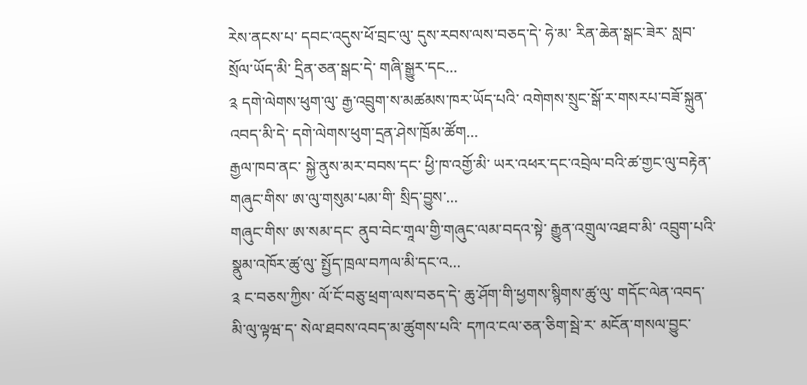རེས་ནངས་པ་ དབང་འདུས་ཕོ་བྲང་ལུ་ དུས་རབས་ལས་བཅད་དེ་ ཧེ་མ་ རིན་ཆེན་སྒང་ཟེར་ སླབ་སྲོལ་ཡོད་མི་ དྲིན་ཅན་སྒང་དེ་ གཞི་སྒྱུར་དང...
༉ དགེ་ལེགས་ཕུག་ལུ་ རྒྱ་འབྲུག་ས་མཚམས་ཁར་ཡོད་པའི་ འགེགས་སྲུང་སྒོ་ར་གསརཔ་བཟོ་སྐྲུན་འབད་མི་དེ་ དགེ་ལེགས་ཕུག་དྲན་ཤེས་ཁྲོམ་ཚོག...
རྒྱལ་ཁབ་ནང་ སྐྱེ་ནུས་མར་བབས་དང་ ཕྱི་ཁ་འགྱོ་མི་ ཡར་འཕར་དང་འབྲེལ་བའི་ཚ་གྱང་ལུ་བརྟེན་ གཞུང་གིས་ ཨ་ལུ་གསུམ་པམ་གི་ སྲིད་བྱུས་...
གཞུང་གིས་ ཨ་སམ་དང་ ནུབ་བེང་གཱལ་གྱི་གཞུང་ལམ་བདའ་སྟེ་ རྒྱུན་འགྲུལ་འཐབ་མི་ འབྲུག་པའི་སྣུམ་འཁོར་ཚུ་ལུ་ སྤྱོད་ཁྲལ་བཀལ་མི་དང་འ...
༉ ང་བཅས་ཀྱིས་ ལོ་ངོ་བཅུ་ཕྲག་ལས་བཅད་དེ་ ཆུ་ཤོག་གི་ཕྱགས་སྙིགས་ཚུ་ལུ་ གདོང་ལེན་འབད་མི་ལུ་ལྟཝ་ད་ སེལ་ཐབས་འབད་མ་ཚུགས་པའི་ དཀའ་ངལ་ཅན་ཅིག་སྦེ་ར་ མངོན་གསལ་བྱུང་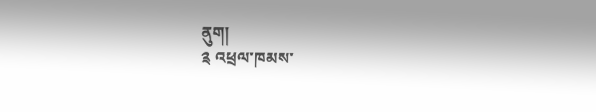ནུག།
༉ འཕྲལ་ཁམས་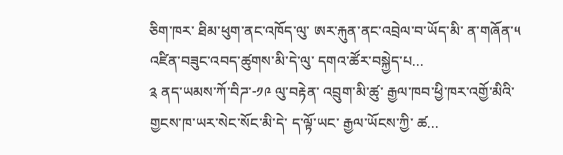ཅིག་ཁར་ ཐིམ་ཕུག་ནང་འཁོད་ལུ་ ཨར་རྐུན་ནང་འབྲེལ་བ་ཡོད་མི་ ན་གཞོན་༥ འཛིན་བཟུང་འབད་ཚུགས་མི་དེ་ལུ་ དགའ་ཚོར་བསྐྱེད་པ...
༉ ནད་ཡམས་ཀོ་བིཌ་-༡༩ ལུ་བརྟེན་ འབྲུག་མི་ཚུ་ རྒྱལ་ཁབ་ཕྱི་ཁར་འགྱོ་མིའི་ གྱངས་ཁ་ཡར་སེང་སོང་མི་དེ་ ད་ལྟོ་ཡང་ རྒྱལ་ཡོངས་ཀྱི་ ཚ...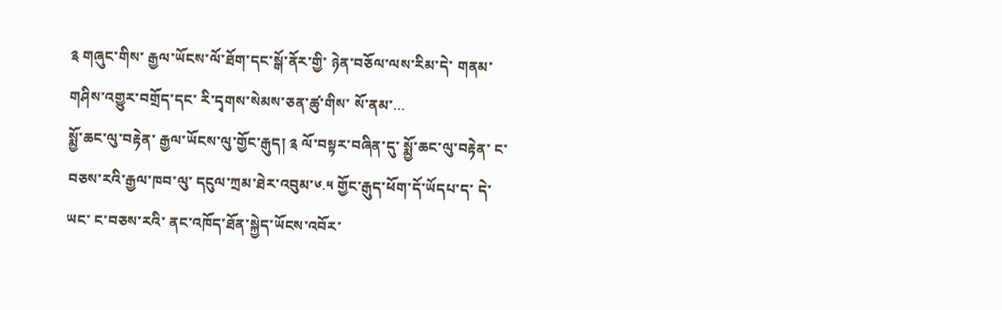༉ གཞུང་གིས་ རྒྱལ་ཡོངས་ལོ་ཐོག་དང་སྒོ་ནོར་གྱི་ ཉེན་བཅོལ་ལས་རིམ་དེ་ གནམ་གཤིས་འགྱུར་བགྲོད་དང་ རི་དྭགས་སེམས་ཅན་ཚུ་གིས་ སོ་ནམ་...
སྨྱོ་ཆང་ལུ་བརྟེན་ རྒྱལ་ཡོངས་ལུ་གྱོང་རྒུད། ༉ ལོ་བསྟར་བཞིན་དུ་ སྨྱོ་ཆང་ལུ་བརྟེན་ ང་བཅས་རའི་རྒྱལ་ཁབ་ལུ་ དངུལ་ཀྲམ་ཐེར་འབུམ་༦.༥ གྱོང་རྒུད་ཕོག་དོ་ཡོདཔ་ད་ དེ་ཡང་ ང་བཅས་རའི་ ནང་འཁོད་ཐོན་སྐྱེད་ཡོངས་འབོར་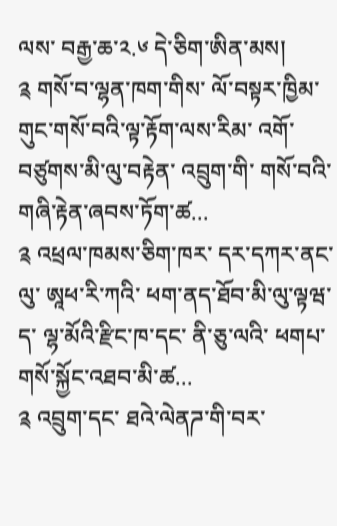ལས་ བརྒྱ་ཆ་༢.༦ དེ་ཅིག་ཨིན་མས།
༉ གསོ་བ་ལྷན་ཁག་གིས་ ལོ་བསྟར་ཁྱིམ་གུང་གསོ་བའི་ལྟ་རྟོག་ལས་རིམ་ འགོ་བཙུགས་མི་ལུ་བརྟེན་ འབྲུག་གི་ གསོ་བའི་གཞི་རྟེན་ཞབས་ཏོག་ཚ...
༉ འཕྲལ་ཁམས་ཅིག་ཁར་ དར་དཀར་ནང་ལུ་ ཨཱཕ་རི་ཀའི་ ཕག་ནད་ཐོབ་མི་ལུ་ལྟཝ་ད་ ལྷ་མོའི་རྫིང་ཁ་དང་ ནི་ཅུ་ལའི་ ཕགཔ་གསོ་སྐྱོང་འཐབ་མི་ཚ...
༉ འབྲུག་དང་ ཐའེ་ལེནཌ་གི་བར་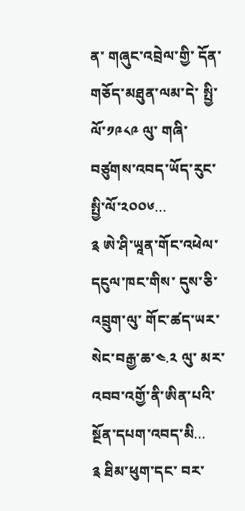ན་ གཞུང་འབྲེལ་གྱི་ དོན་གཅོད་མཐུན་ལམ་དེ་ སྤྱི་ལོ་༡༩༨༩ ལུ་ གཞི་བཙུགས་འབད་ཡོད་རུང་ སྤྱི་ལོ་༢༠༠༦...
༉ ཨེ་ཤི་ཡཱན་གོང་འཕེལ་དངུལ་ཁང་གིས་ དུས་ཅི་ འབྲུག་ལུ་ གོང་ཚད་ཡར་སེང་བརྒྱ་ཆ་༤.༢ ལུ་ མར་འབབ་འགྱོ་ནི་ཨིན་པའི་ སྔོན་དཔག་འབད་མི...
༉ ཐིམ་ཕུག་དང་ བར་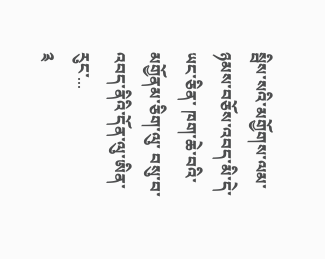སྦིས་སའི་མགྱོགས་ལམ་ ཉམས་བཅོས་འབད་མི་དེ་ ཡང་ཅིན་ ཁག་ཆེ་བའི་མགྱོནམ་ཅིག་ལུ་ བསུ་བ་འབད་ནིའི་དོན་ལུ་ཨིན་རུང་...
༉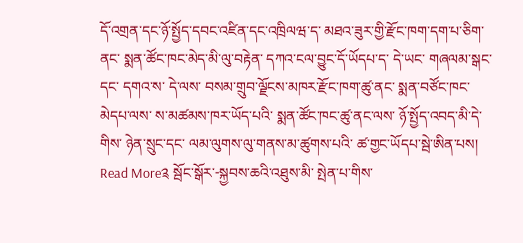དོ་འགྲན་དང་ཉོ་སྤྱོད་དབང་འཛིན་དང་འཁྲིལཝ་ད་ མཐའ་ཟུར་གྱི་རྫོང་ཁག་དག་པ་ཅིག་ནང་ སྨན་ཚོང་ཁང་མེད་མི་ལུ་བརྟེན་ དཀའ་ངལ་བྱུང་དོ་ཡོདཔ་ད་ དེ་ཡང་ གཞལམ་སྒང་དང་ དགའ་ས་ དེ་ལས་ བསམ་གྲུབ་ལྗོངས་མཁར་རྫོང་ཁག་ཚུ་ནང་ སྨན་བཙོང་ཁང་མེདཔ་ལས་ ས་མཚམས་ཁར་ཡོད་པའི་ སྨན་ཚོང་ཁང་ཚུ་ནང་ལས་ ཉོ་སྤྱོད་འབད་མི་དེ་གིས་ ཉེན་སྲུང་དང་ ལམ་ལུགས་ལུ་གནས་མ་ཚུགས་པའི་ ཚ་གྱང་ཡོདཔ་སྦེ་ཨིན་པས།
Read More༉ སྦོང་སྒོར་-སྐྱབས་ཆའི་འཐུས་མི་ སྤེན་པ་གིས་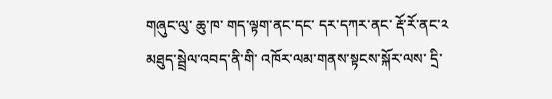གཞུང་ལུ་ ཆུ་ཁ་ གད་ལྟག་ནང་དང་ དར་དཀར་ནང་ རྡོ་རོ་ནང་༢ མཐུད་སྦྲེལ་འབད་ནི་གི་ འཁོར་ལམ་གནས་སྟངས་སྐོར་ལས་ དྲི་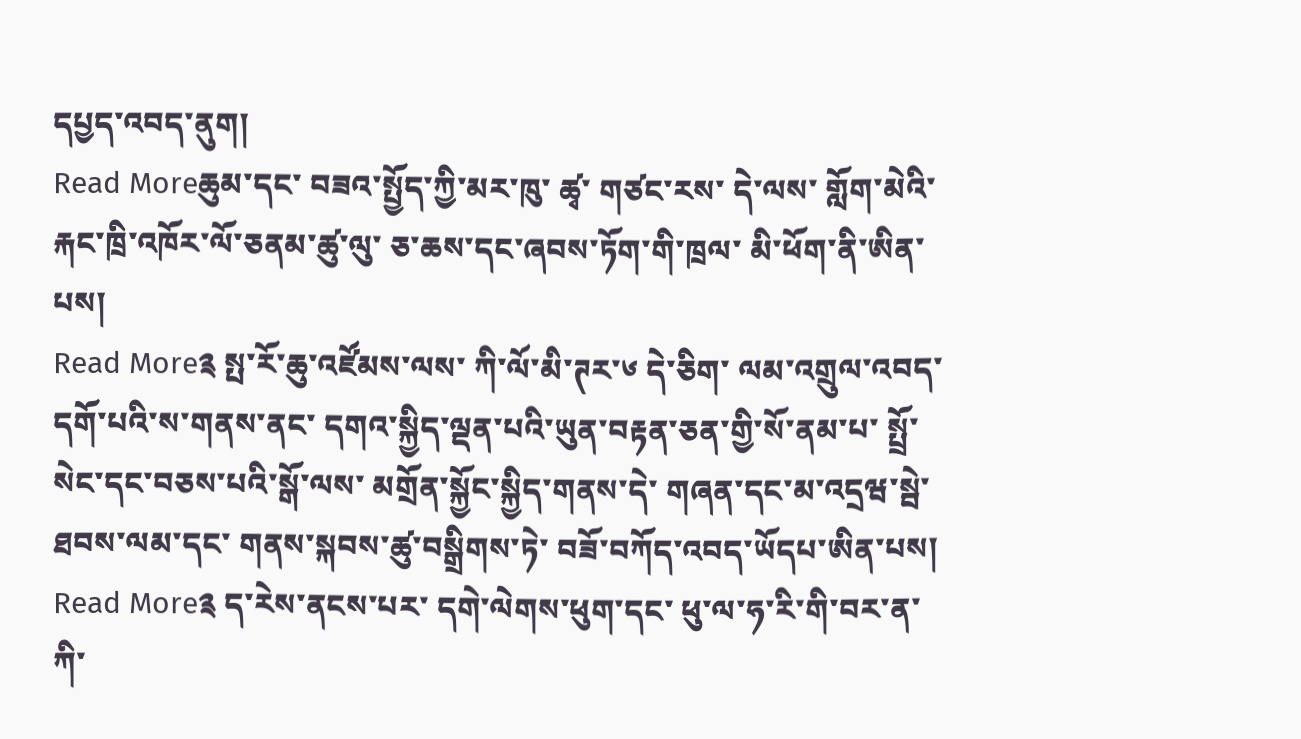དཔྱད་འབད་ནུག།
Read Moreཆུམ་དང་ བཟའ་སྤྱོད་ཀྱི་མར་ཁུ་ ཚྭ་ གཙང་རས་ དེ་ལས་ གློག་མེའི་རྐང་ཁྲི་འཁོར་ལོ་ཅནམ་ཚུ་ལུ་ ཅ་ཆས་དང་ཞབས་ཏོག་གི་ཁྲལ་ མི་ཕོག་ནི་ཨིན་པས།
Read More༉ སྤ་རོ་ཆུ་འཛོམས་ལས་ ཀི་ལོ་མི་ཊར་༦ དེ་ཅིག་ ལམ་འགྲུལ་འབད་དགོ་པའི་ས་གནས་ནང་ དགའ་སྐྱིད་ལྡན་པའི་ཡུན་བརྟན་ཅན་གྱི་སོ་ནམ་པ་ སྤྲོ་སེང་དང་བཅས་པའི་སྒོ་ལས་ མགྲོན་སྐྱོང་སྐྱིད་གནས་དེ་ གཞན་དང་མ་འདྲཝ་སྦེ་ ཐབས་ལམ་དང་ གནས་སྐབས་ཚུ་བསྒྲིགས་ཏེ་ བཟོ་བཀོད་འབད་ཡོདཔ་ཨིན་པས།
Read More༉ ད་རེས་ནངས་པར་ དགེ་ལེགས་ཕུག་དང་ ཕུ་ལ་ཧ་རི་གི་བར་ན་ ཀི་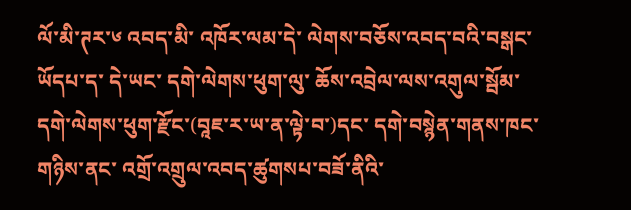ལོ་མི་ཊར་༦ འབད་མི་ འཁོར་ལམ་དེ་ ལེགས་བཅོས་འབད་བའི་བསྒང་ཡོདཔ་ད་ དེ་ཡང་ དགེ་ལེགས་ཕུག་ལུ་ ཆོས་འབྲེལ་ལས་འགུལ་སྦོམ་ དགེ་ལེགས་ཕུག་རྫོང་(བཱཇ་ར་ཡ་ན་ལྟེ་བ་)དང་ དགེ་བསྙེན་གནས་ཁང་གཉིས་ནང་ འགྲོ་འགྲུལ་འབད་ཚུགསཔ་བཟོ་ནིའི་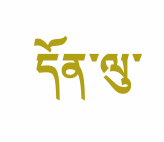དོན་ལུ་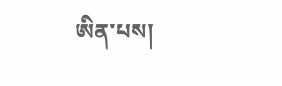ཨིན་པས།